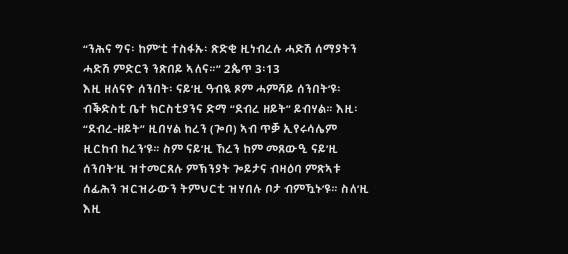“ንሕና ግና፡ ከም’ቲ ተስፋኡ፡ ጽድቂ ዚነብረሉ ሓድሽ ሰማያትን ሓድሽ ምድርን ንጽበይ ኣለና።” 2ጴጥ 3፡13
እዚ ዘለናዮ ሰንበት፡ ናይ’ዚ ዓብዪ ጾም ሓምሻይ ሰንበት’ዩ፡ ብቕድስቲ ቤተ ክርስቲያንና ድማ “ደብረ ዘይት” ይብሃል። እዚ፡ “ደብረ-ዘይት” ዚበሃል ከረን (ጐቦ) ኣብ ጥቓ ኢየሩሳሌም ዚርከብ ከረን’ዩ። ስም ናይ’ዚ ኸረን ከም መጸውዒ ናይ’ዚ ሰንበት’ዚ ዝተመርጸሉ ምኽንያት ጐይታና ብዛዕባ ምጽኣቱ ሰፊሕን ዝርዝራውን ትምህርቲ ዝሃበሉ ቦታ ብምዃኑ’ዩ። ስለ’ዚ እዚ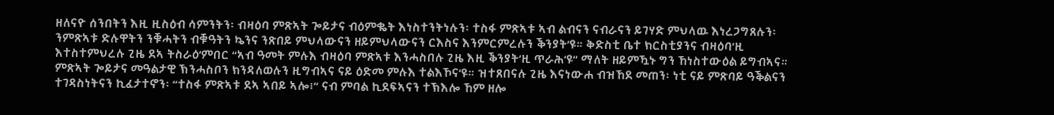ዘለናዮ ሰንበትን እዚ ዚስዕብ ሳምንትን፡ ብዛዕባ ምጽኣት ጐይታና ብዕምቈት እነስተንትነሉን፡ ተስፋ ምጽኣቱ ኣብ ልብናን ናብራናን ይገሃድ ምህላዉ እነረጋግጸሉን፡ ንምጽኣቱ ድሉዋትን ንቑሓትን ብቑዓትን ኴንና ንጽበይ ምህላውናን ዘይምህላውናን ርእስና እንምርምረሉን ቕንያት’ዩ። ቅድስቲ ቤተ ክርስቲያንና ብዛዕባ’ዚ እተስተምህረሉ ጊዜ ደኣ ትስራዕ’ምበር “ኣብ ዓመት ምሉእ ብዛዕባ ምጽኣቱ እንሓስበሉ ጊዜ እዚ ቕንያት’ዚ ጥራሕ’ዩ” ማለት ዘይምዃኑ ግን ኸነስተውዕል ይግብኣና። ምጽኣት ጐይታና መዓልታዊ ኽንሓስቦን ክንዳለወሉን ዚግብኣና ናይ ዕድመ ምሉእ ተልእኾና’ዩ። ዝተጸበናሉ ጊዜ እናነውሐ ብዝኸደ መጠን፡ ነቲ ናይ ምጽባይ ዓቕልናን ተገዳስነትናን ኪፈታተኖን፡ “ተስፋ ምጽኣቱ ደኣ ኣበይ ኣሎ፧” ናብ ምባል ኪደፍኣናን ተኽእሎ ኸም ዘሎ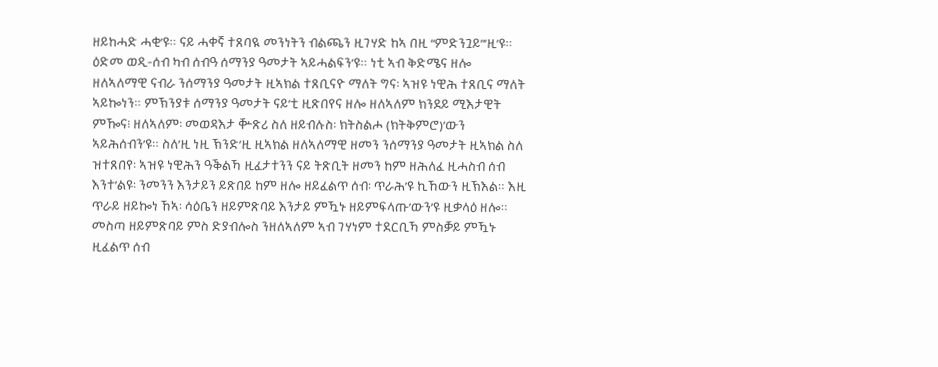ዘይከሓድ ሓቂ’ዩ። ናይ ሓቀኛ ተጸባዪ መንነትን ብልጫን ዚገሃድ ከኣ በዚ “ምድንጓይ”’ዚ’ዩ። ዕድመ ወዲ-ሰብ ካብ ሰብዓ ሰማንያ ዓመታት ኣይሓልፍን’ዩ። ነቲ ኣብ ቅድሜና ዘሎ ዘለኣለማዊ ናብራ ንሰማንያ ዓመታት ዚኣክል ተጸቢናዮ ማለት ግና፡ ኣዝዩ ነዊሕ ተጸቢና ማለት ኣይኰነን። ምኽንያቱ ሰማንያ ዓመታት ናይ’ቲ ዚጽበየና ዘሎ ዘለኣለም ክንደይ ሚእታዊት ምዀና፧ ዘለኣለም፡ መወዳእታ ቝጽሪ ስለ ዘይብሉስ፡ ክትስልሖ (ክትቅምሮ)’ውን ኣይሕሰብን’ዩ። ስለ’ዚ ነዚ ኽንድ’ዚ ዚኣክል ዘለኣለማዊ ዘመን ንሰማንያ ዓመታት ዚኣክል ስለ ዝተጸበየ፡ ኣዝዩ ነዊሕን ዓቕልኻ ዚፈታተንን ናይ ትጽቢት ዘመን ከም ዘሕለፈ ዚሓስብ ሰብ እንተ’ልዩ፡ ንመንን እንታይን ይጽበይ ከም ዘሎ ዘይፈልጥ ሰብ፡ ጥራሕ’ዩ ኪኸውን ዚኽእል። እዚ ጥራይ ዘይኰነ ኸኣ፡ ሳዕቤን ዘይምጽባይ እንታይ ምዃኑ ዘይምፍላጡ’ውን’ዩ ዚቃላዕ ዘሎ። መስጣ ዘይምጽባይ ምስ ድያብሎስ ንዘለኣለም ኣብ ገሃነም ተደርቢኻ ምስቓይ ምዃኑ ዚፈልጥ ሰብ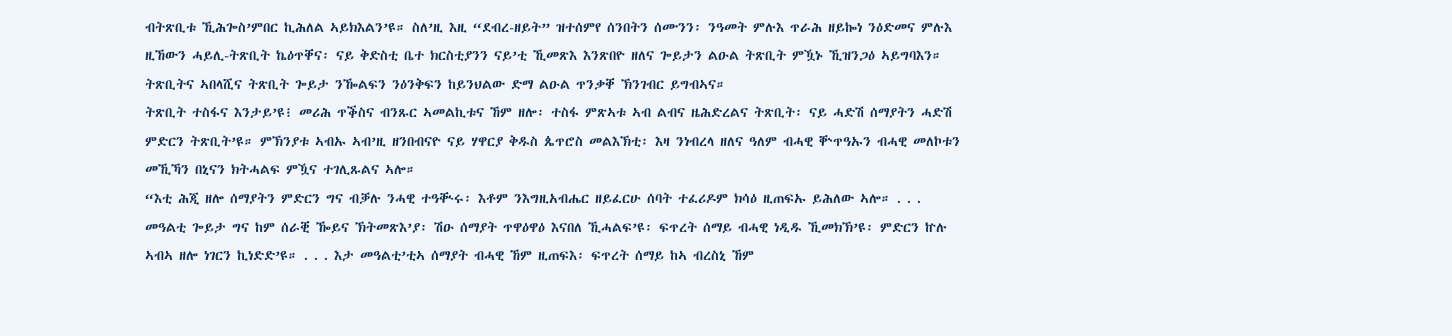ብትጽቢቱ ኺሕጐስ’ምበር ኪሕለል ኣይክእልን’ዩ። ስለ’ዚ እዚ “ደብረ-ዘይት” ዝተሰምየ ሰንበትን ሰሙንን፡ ንዓመት ምሉእ ጥራሕ ዘይኰነ ንዕድመና ምሉእ ዚኸውን ሓይሊ-ትጽቢት ኬዕጥቐና፡ ናይ ቅድስቲ ቤተ ክርስቲያንን ናይ’ቲ ኺመጽእ እንጽበዮ ዘለና ጐይታን ልዑል ትጽቢት ምዃኑ ኺዝንጋዕ ኣይግባእን። ትጽቢትና ኣበላሺና ትጽቢት ጐይታ ንዀልፍን ንዕንቅፍን ከይንህልው ድማ ልዑል ጥንቃቐ ኽንገብር ይግብኣና።
ትጽቢት ተስፋና እንታይ’ዩ፧ መሪሕ ጥቕስና ብንጹር ኣመልኪቱና ኸም ዘሎ፡ ተስፋ ምጽኣቱ ኣብ ልብና ዜሕድረልና ትጽቢት፡ ናይ ሓድሽ ሰማያትን ሓድሽ ምድርን ትጽቢት’ዩ። ምኽንያቱ ኣብኡ ኣብ’ዚ ዘንበብናዮ ናይ ሃዋርያ ቅዱስ ጴጥሮስ መልእኽቲ፡ እዛ ንነብረላ ዘለና ዓለም ብሓዊ ቝጥዓኡን ብሓዊ መለኮቱን መኺኻን በኒናን ክትሓልፍ ምዃና ተገሊጹልና ኣሎ።
“እቲ ሕጂ ዘሎ ሰማያትን ምድርን ግና ብቓሉ ንሓዊ ተዓቚሩ፡ እቶም ንእግዚአብሔር ዘይፈርሁ ሰባት ተፈሪዶም ክሳዕ ዚጠፍኡ ይሕለው ኣሎ። . . . መዓልቲ ጐይታ ግና ከም ሰራቒ ዀይና ኽትመጽእ’ያ፡ ሽዑ ሰማያት ጥዋዕዋዕ እናበለ ኺሓልፍ’ዩ፡ ፍጥረት ሰማይ ብሓዊ ነዲዱ ኺመክኽ’ዩ፡ ምድርን ኵሉ ኣብኣ ዘሎ ነገርን ኪነድድ’ዩ። . . . እታ መዓልቲ’ቲኣ ሰማያት ብሓዊ ኸም ዚጠፍእ፡ ፍጥረት ሰማይ ከኣ ብረስኒ ኸም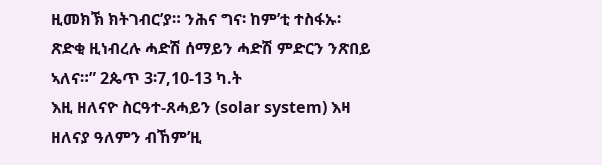ዚመክኽ ክትገብር’ያ። ንሕና ግና፡ ከም’ቲ ተስፋኡ፡ ጽድቂ ዚነብረሉ ሓድሽ ሰማይን ሓድሽ ምድርን ንጽበይ ኣለና።” 2ጴጥ 3፡7,10-13 ካ.ት
እዚ ዘለናዮ ስርዓተ-ጸሓይን (solar system) እዛ ዘለናያ ዓለምን ብኸም’ዚ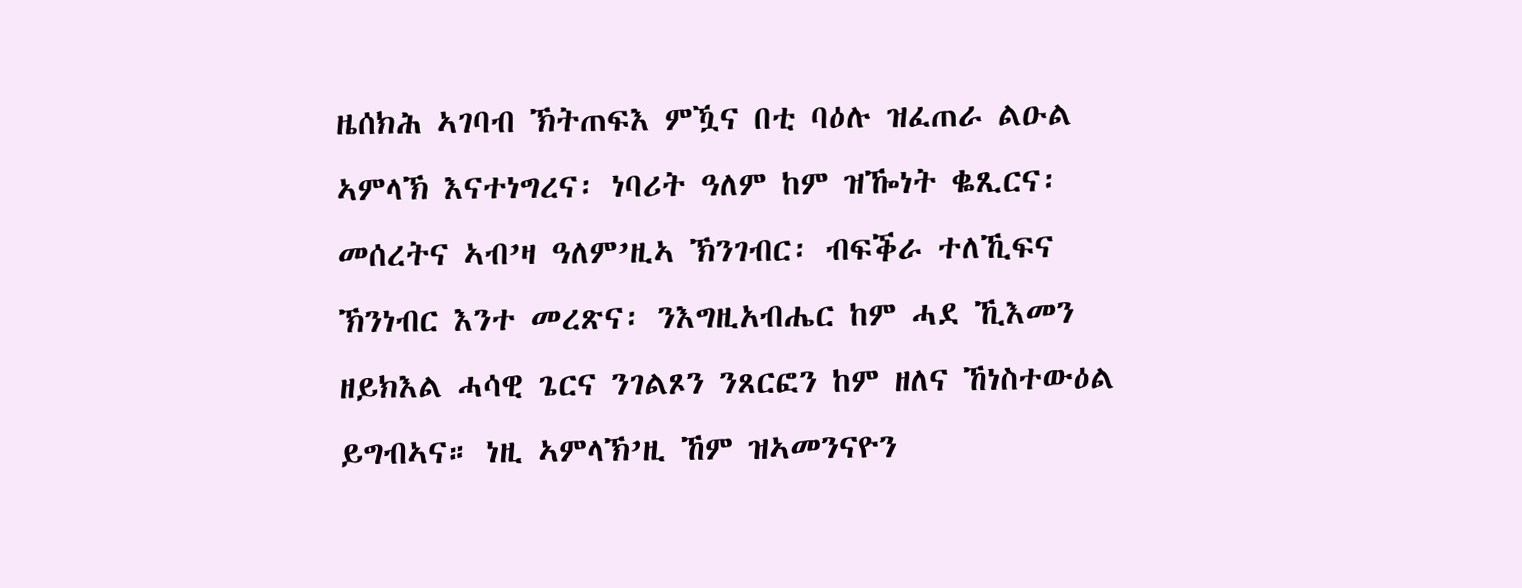ዜሰክሕ ኣገባብ ኽትጠፍእ ምዃና በቲ ባዕሉ ዝፈጠራ ልዑል ኣምላኽ እናተነግረና፡ ነባሪት ዓለም ከም ዝዀነት ቈጺርና፡ መሰረትና ኣብ’ዛ ዓለም’ዚኣ ኽንገብር፡ ብፍቕራ ተለኺፍና ኽንነብር እንተ መረጽና፡ ንእግዚአብሔር ከም ሓደ ኺእመን ዘይክእል ሓሳዊ ጌርና ንገልጾን ንጸርፎን ከም ዘለና ኸነስተውዕል ይግብኣና። ነዚ ኣምላኽ’ዚ ኸም ዝኣመንናዮን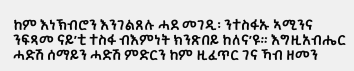ከም እነኽብሮን እንገልጸሉ ሓደ መገዲ፡ ንተስፋኡ ኣሚንና ንፍጻመ ናይ’ቲ ተስፋ ብእምነት ክንጽበይ ከለና’ዩ። እግዚአብሔር ሓድሽ ሰማይን ሓድሽ ምድርን ከም ዚፈጥር ገና ኻብ ዘመን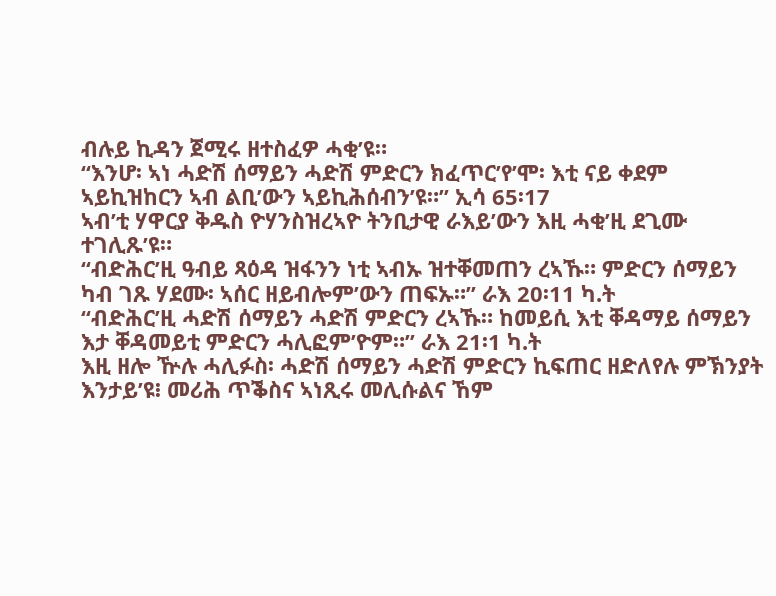ብሉይ ኪዳን ጀሚሩ ዘተስፈዎ ሓቂ’ዩ።
“እንሆ፡ ኣነ ሓድሽ ሰማይን ሓድሽ ምድርን ክፈጥር’የ’ሞ፡ እቲ ናይ ቀደም ኣይኪዝከርን ኣብ ልቢ’ውን ኣይኪሕሰብን’ዩ።” ኢሳ 65፡17
ኣብ’ቲ ሃዋርያ ቅዱስ ዮሃንስዝረኣዮ ትንቢታዊ ራእይ’ውን እዚ ሓቂ’ዚ ደጊሙ ተገሊጹ’ዩ።
“ብድሕር’ዚ ዓብይ ጻዕዳ ዝፋንን ነቲ ኣብኡ ዝተቐመጠን ረኣኹ። ምድርን ሰማይን ካብ ገጹ ሃደሙ፡ ኣሰር ዘይብሎም’ውን ጠፍኡ።” ራእ 20፡11 ካ.ት
“ብድሕር’ዚ ሓድሽ ሰማይን ሓድሽ ምድርን ረኣኹ። ከመይሲ እቲ ቐዳማይ ሰማይን እታ ቐዳመይቲ ምድርን ሓሊፎም’ዮም።” ራእ 21፡1 ካ.ት
እዚ ዘሎ ዅሉ ሓሊፉስ፡ ሓድሽ ሰማይን ሓድሽ ምድርን ኪፍጠር ዘድለየሉ ምኽንያት እንታይ’ዩ፧ መሪሕ ጥቕስና ኣነጺሩ መሊሱልና ኸም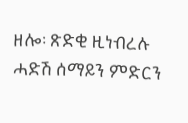ዘሎ፡ ጽድቂ ዚነብረሉ ሓድሽ ሰማይን ምድርን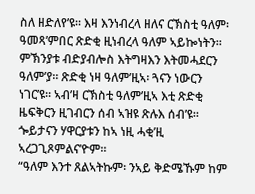ስለ ዘድለየ’ዩ። እዛ እንነብረላ ዘለና ርኽስቲ ዓለም፡ ዓመጻ’ምበር ጽድቂ ዚነብረላ ዓለም ኣይኰነትን። ምኽንያቱ ብድያብሎስ እትግዛእን እትመሓደርን ዓለም’ያ። ጽድቂ ነዛ ዓለም’ዚኣ፡ ጓናን ነውርን ነገር’ዩ። ኣብ’ዛ ርኽስቲ ዓለም’ዚኣ እቲ ጽድቂ ዜፍቅርን ዚገብርን ሰብ ኣዝዩ ጽሉእ ሰብ’ዩ። ጐይታናን ሃዋርያቱን ከኣ ነዚ ሓቂ’ዚ ኣረጋጊጾምልና’ዮም።
“ዓለም እንተ ጸልኣትኩም፡ ንኣይ ቅድሜኹም ከም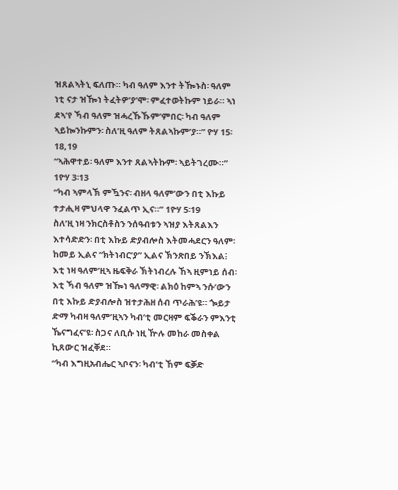ዝጸልኣትኒ ፍለጡ። ካብ ዓለም እንተ ትዀኑስ፡ ዓለም ነቲ ናታ ዝዀነ ትፈትዎ’ያ’ሞ፡ ምፈተወትኩም ነይራ። ኣነ ደኣ’የ ኻብ ዓለም ዝሓረኹኹም’ምበር፡ ካብ ዓለም ኣይኰንኩምን፡ ስለ’ዚ ዓለም ትጸልኣኩም’ያ።” ዮሃ 15፡18,19
“ኣሕዋተይ፡ ዓለም እንተ ጸልኣትኩም፡ ኣይትገረሙ።” 1ዮሃ 3፡13
“ካብ ኣምላኽ ምዃንና፡ ብዘላ ዓለም’ውን በቲ እኩይ ተታሒዛ ምህላዋ ንፈልጥ ኢና።” 1ዮሃ 5፡19
ስለ’ዚ ነዛ ንክርስቶስን ንሰዓብቱን ኣዝያ እትጸልእን እተሳድድን፡ በቲ እኩይ ድያብሎስ እትመሓደርን ዓለም፡ ከመይ ኢልና “ክትነብር’ያ” ኢልና ኽንጽበይ ንኽእል፧ እቲ ነዛ ዓለም’ዚኣ ዜፍቅራ ኽትነብረሉ ኸኣ ዚምነይ ሰብ፡ እቲ ኻብ ዓለም ዝዀነ ዓለማዊ፡ ልክዕ ከምኣ ንሱ’ውን በቲ እኩይ ድያብሎስ ዝተታሕዘ ሰብ ጥራሕ’ዩ። ጐይታ ድማ ካብዛ ዓለም’ዚኣን ካብ’ቲ መርዛም ፍቕራን ምእንቲ ኼናግፈና’ዩ፡ ስጋና ለቢሱ ነዚ ዅሉ መከራ መስቀል ኪጸውር ዝፈቐደ።
“ካብ እግዚአብሔር ኣቦናን፡ ካብ’ቲ ኸም ፍቓድ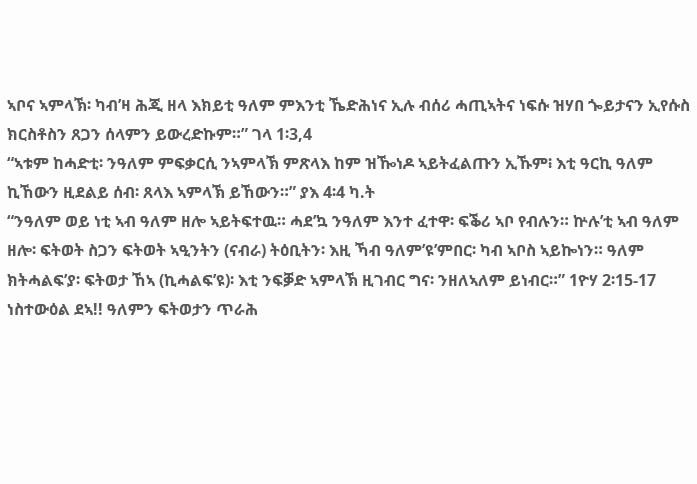ኣቦና ኣምላኽ፡ ካብ’ዛ ሕጂ ዘላ እክይቲ ዓለም ምእንቲ ኼድሕነና ኢሉ ብሰሪ ሓጢኣትና ነፍሱ ዝሃበ ጐይታናን ኢየሱስ ክርስቶስን ጸጋን ሰላምን ይውረድኩም።” ገላ 1፡3,4
“ኣቱም ከሓድቲ፡ ንዓለም ምፍቃርሲ ንኣምላኽ ምጽላእ ከም ዝዀነዶ ኣይትፈልጡን ኢኹም፧ እቲ ዓርኪ ዓለም ኪኸውን ዚደልይ ሰብ፡ ጸላእ ኣምላኽ ይኸውን።” ያእ 4፡4 ካ.ት
“ንዓለም ወይ ነቲ ኣብ ዓለም ዘሎ ኣይትፍተዉ። ሓደ’ኳ ንዓለም እንተ ፈተዋ፡ ፍቕሪ ኣቦ የብሉን። ኵሉ’ቲ ኣብ ዓለም ዘሎ፡ ፍትወት ስጋን ፍትወት ኣዒንትን (ናብራ) ትዕቢትን፡ እዚ ኻብ ዓለም’ዩ’ምበር፡ ካብ ኣቦስ ኣይኰነን። ዓለም ክትሓልፍ’ያ፡ ፍትወታ ኸኣ (ኪሓልፍ’ዩ)፡ እቲ ንፍቓድ ኣምላኽ ዚገብር ግና፡ ንዘለኣለም ይነብር።” 1ዮሃ 2፡15-17
ነስተውዕል ደኣ!! ዓለምን ፍትወታን ጥራሕ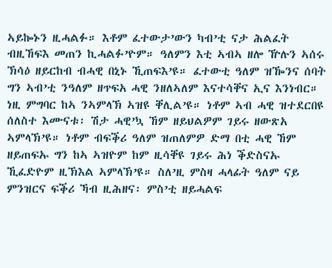ኣይኰኑን ዚሓልፉ። እቶም ፈተውታ’ውን ካብ’ቲ ናታ ሕልፈት ብዚኸፍእ መጠን ኪሓልፉ’ዮም። ዓለምን እቲ ኣብኣ ዘሎ ዅሉን ኣሰሩ ኽሳዕ ዘይርከብ ብሓዊ በኒኑ ኺጠፍእ’ዩ። ፈተውቲ ዓለም ዝዀንና ሰባት ግን ኣብ’ቲ ንዓለም ዘጥፍአ ሓዊ ንዘለኣለም እናተሳቐና ኢና እንነብር። ነዚ ምግባር ከኣ ንኣምላኽ ኣዝዩ ቐሊል’ዩ። ነቶም ኣብ ሓዊ ዝተደርበዩ ሰለስተ እሙናቱ፡ ሽታ ሓዊ’ኳ ኸም ዘይህልዎም ገይሩ ዘውጽአ ኣምላኽ’ዩ። ነቶም ብፍቕሪ ዓለም ዝጠለምዎ ድማ በቲ ሓዊ ኸም ዘይጠፍኡ ግን ከኣ ኣዝዮም ከም ዚሳቐዩ ገይሩ ሕነ ቕድስናኡ ኺፈድዮም ዚኽእል ኣምላኽ’ዩ። ስለ’ዚ ምስዛ ሓላፊት ዓለም ናይ ምንዝርና ፍቕሪ ኻብ ዚሕዘና፡ ምስ’ቲ ዘይሓልፍ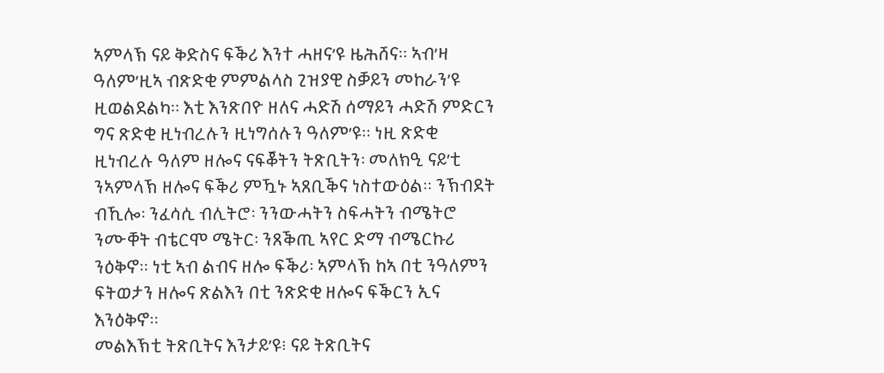ኣምላኽ ናይ ቅድስና ፍቕሪ እንተ ሓዘና’ዩ ዜሕሸና። ኣብ’ዛ ዓለም’ዚኣ ብጽድቂ ምምልላስ ጊዝያዊ ስቓይን መከራን’ዩ ዚወልደልካ። እቲ እንጽበዮ ዘለና ሓድሽ ሰማይን ሓድሽ ምድርን ግና ጽድቂ ዚነብረሉን ዚነግሰሉን ዓለም’ዩ። ነዚ ጽድቂ ዚነብረሉ ዓለም ዘሎና ናፍቖትን ትጽቢትን፡ መለክዒ ናይ’ቲ ንኣምላኽ ዘሎና ፍቕሪ ምዃኑ ኣጸቢቕና ነስተውዕል። ንኽብደት ብኺሎ፡ ንፈሳሲ ብሊትሮ፡ ንንውሓትን ስፍሓትን ብሜትሮ ንሙቐት ብቴርሞ ሜትር፡ ንጸቕጢ ኣየር ድማ ብሜርኩሪ ንዕቅኖ። ነቲ ኣብ ልብና ዘሎ ፍቕሪ፡ ኣምላኽ ከኣ በቲ ንዓለምን ፍትወታን ዘሎና ጽልእን በቲ ንጽድቂ ዘሎና ፍቕርን ኢና እንዕቅኖ።
መልእኽቲ ትጽቢትና እንታይ’ዩ፧ ናይ ትጽቢትና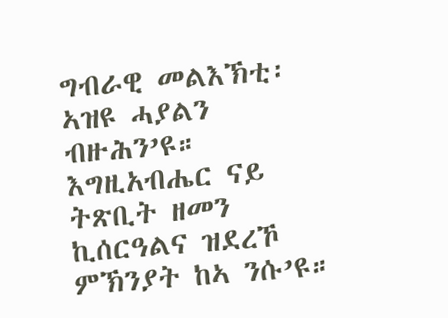ግብራዊ መልእኽቲ፡ ኣዝዩ ሓያልን ብዙሕን’ዩ። እግዚአብሔር ናይ ትጽቢት ዘመን ኪሰርዓልና ዝደረኾ ምኽንያት ከኣ ንሱ’ዩ።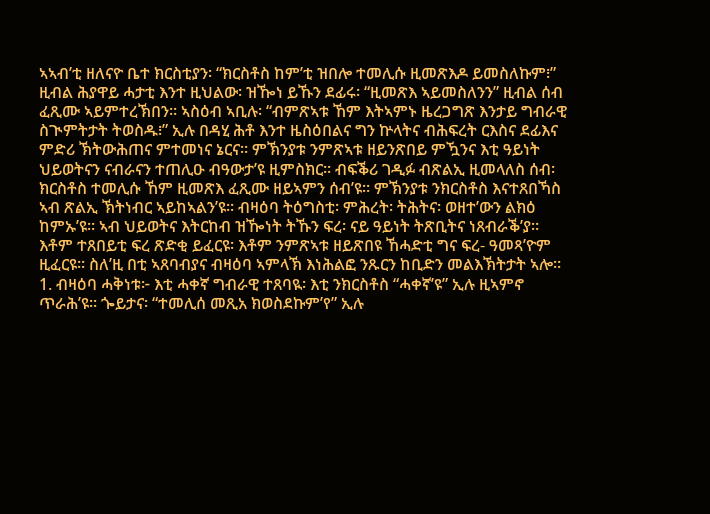ኣኣብ’ቲ ዘለናዮ ቤተ ክርስቲያን፡ “ክርስቶስ ከም’ቲ ዝበሎ ተመሊሱ ዚመጽእዶ ይመስለኩም፧” ዚብል ሕያዋይ ሓታቲ እንተ ዚህልው፡ ዝዀነ ይኹን ደፊሩ፡ “ዚመጽእ ኣይመስለንን” ዚብል ሰብ ፈጺሙ ኣይምተረኽበን። ኣስዕብ ኣቢሉ፡ “ብምጽኣቱ ኸም እትኣምኑ ዜረጋግጽ እንታይ ግብራዊ ስጒምትታት ትወስዱ፧” ኢሉ በዳሂ ሕቶ እንተ ዜስዕበልና ግን ኵላትና ብሕፍረት ርእስና ደፊእና ምድሪ ኽትውሕጠና ምተመነና ኔርና። ምኽንያቱ ንምጽኣቱ ዘይንጽበይ ምዃንና እቲ ዓይነት ህይወትናን ናብራናን ተጠሊዑ ብዓውታ’ዩ ዚምስክር። ብፍቕሪ ገዲፉ ብጽልኢ ዚመላለስ ሰብ፡ ክርስቶስ ተመሊሱ ኸም ዚመጽእ ፈጺሙ ዘይኣምን ሰብ’ዩ። ምኽንያቱ ንክርስቶስ እናተጸበኻስ ኣብ ጽልኢ ኽትነብር ኣይከኣልን’ዩ። ብዛዕባ ትዕግስቲ፡ ምሕረት፡ ትሕትና፡ ወዘተ’ውን ልክዕ ከምኡ’ዩ። ኣብ ህይወትና እትርከብ ዝዀነት ትኹን ፍረ፡ ናይ ዓይነት ትጽቢትና ነጸብራቕ’ያ። እቶም ተጸበይቲ ፍረ ጽድቂ ይፈርዩ፡ እቶም ንምጽኣቱ ዘይጽበዩ ኸሓድቲ ግና ፍረ- ዓመጻ’ዮም ዚፈርዩ። ስለ’ዚ በቲ ኣጸባብያና ብዛዕባ ኣምላኽ እነሕልፎ ንጹርን ከቢድን መልእኽትታት ኣሎ።
1. ብዛዕባ ሓቅነቱ፦ እቲ ሓቀኛ ግብራዊ ተጸባዪ፡ እቲ ንክርስቶስ “ሓቀኛ’ዩ” ኢሉ ዚኣምኖ ጥራሕ’ዩ። ጐይታና፡ “ተመሊሰ መጺአ ክወስደኩም’የ” ኢሉ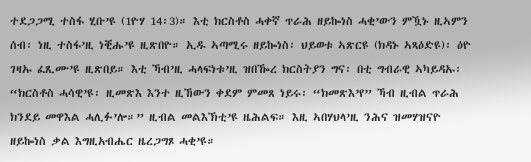ተደጋጋሚ ተስፋ ሂቡ’ዩ (1ዮሃ 14፡3)። እቲ ክርስቶስ ሓቀኛ ጥራሕ ዘይኰነስ ሓቂ’ውን ምዃኑ ዚኣምን ሰብ፡ ነዚ ተስፋ’ዚ ነቒሑ’ዩ ዚጽበዮ። ኢዱ ኣጣሚሩ ዘይኰነስ፡ ህይወቱ ኣጽርዩ (ክዳኑ ኣጻዕድዩ)፡ ዕዮ ገዛኡ ፈጺሙ’ዩ ዚጽበይ። እቲ ኻብ’ዚ ሓላፍነቱ’ዚ ዝበዀረ ክርስትያን ግና፡ በቲ ግብራዊ ኣካይዳኡ፡ “ክርስቶስ ሓሳዊ’ዩ፡ ዚመጽእ እንተ ዚኸውን ቀደም ምመጸ ነይሩ፡ “ክመጽእ’የ” ኻብ ዚብል ጥራሕ ክንደይ መዋእል ሓሊፉ’ሎ።” ዚብል መልእኽቲ’ዩ ዜሕልፍ። እዚ ኣበሃህላ’ዚ ንሕና ዝመሃዝናዮ ዘይኰነስ ቃል እግዚአብሔር ዜረጋግጾ ሓቂ’ዩ።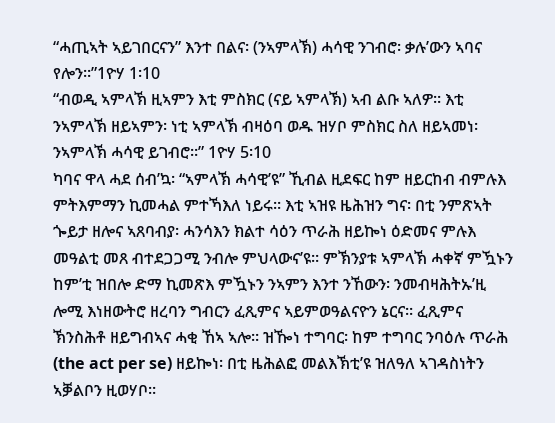“ሓጢኣት ኣይገበርናን” እንተ በልና፡ (ንኣምላኽ) ሓሳዊ ንገብሮ፡ ቃሉ’ውን ኣባና የሎን።”1ዮሃ 1፡10
“ብወዲ ኣምላኽ ዚኣምን እቲ ምስክር (ናይ ኣምላኽ) ኣብ ልቡ ኣለዎ። እቲ ንኣምላኽ ዘይኣምን፡ ነቲ ኣምላኽ ብዛዕባ ወዱ ዝሃቦ ምስክር ስለ ዘይኣመነ፡ ንኣምላኽ ሓሳዊ ይገብሮ።” 1ዮሃ 5፡10
ካባና ዋላ ሓደ ሰብ’ኳ፡ “ኣምላኽ ሓሳዊ’ዩ” ኺብል ዚደፍር ከም ዘይርከብ ብምሉእ ምትእምማን ኪመሓል ምተኻእለ ነይሩ። እቲ ኣዝዩ ዜሕዝን ግና፡ በቲ ንምጽኣት ጐይታ ዘሎና ኣጸባብያ፡ ሓንሳእን ክልተ ሳዕን ጥራሕ ዘይኰነ ዕድመና ምሉእ መዓልቲ መጸ ብተደጋጋሚ ንብሎ ምህላውና’ዩ። ምኽንያቱ ኣምላኽ ሓቀኛ ምዃኑን ከም’ቲ ዝበሎ ድማ ኪመጽእ ምዃኑን ንኣምን እንተ ንኸውን፡ ንመብዛሕትኡ’ዚ ሎሚ እነዘውትሮ ዘረባን ግብርን ፈጺምና ኣይምወዓልናዮን ኔርና። ፈጺምና ኽንስሕቶ ዘይግብኣና ሓቂ ኸኣ ኣሎ። ዝዀነ ተግባር፡ ከም ተግባር ንባዕሉ ጥራሕ (the act per se) ዘይኰነ፡ በቲ ዜሕልፎ መልእኽቲ’ዩ ዝለዓለ ኣገዳስነትን ኣቓልቦን ዚወሃቦ።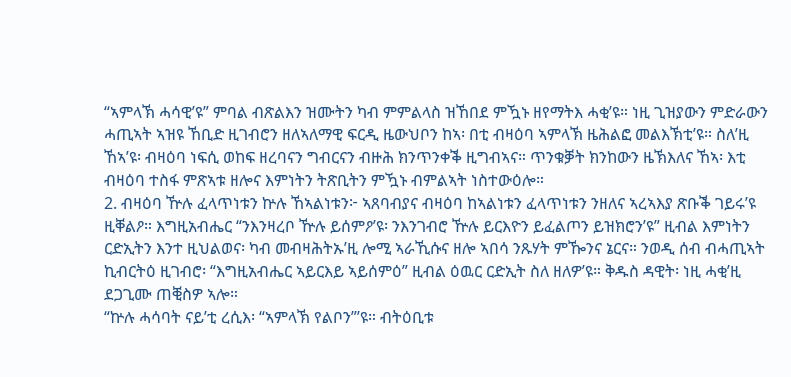“ኣምላኽ ሓሳዊ’ዩ” ምባል ብጽልእን ዝሙትን ካብ ምምልላስ ዝኸበደ ምዃኑ ዘየማትእ ሓቂ’ዩ። ነዚ ጊዝያውን ምድራውን ሓጢኣት ኣዝዩ ኸቢድ ዚገብሮን ዘለኣለማዊ ፍርዲ ዜውህቦን ከኣ፡ በቲ ብዛዕባ ኣምላኽ ዜሕልፎ መልእኽቲ’ዩ። ስለ’ዚ ኸኣ’ዩ፡ ብዛዕባ ነፍሲ ወከፍ ዘረባናን ግብርናን ብዙሕ ክንጥንቀቕ ዚግብኣና። ጥንቁቓት ክንከውን ዜኽእለና ኸኣ፡ እቲ ብዛዕባ ተስፋ ምጽኣቱ ዘሎና እምነትን ትጽቢትን ምዃኑ ብምልኣት ነስተውዕሎ።
2. ብዛዕባ ዅሉ ፈላጥነቱን ኵሉ ኸኣልነቱን፦ ኣጸባብያና ብዛዕባ ከኣልነቱን ፈላጥነቱን ንዘለና ኣረኣእያ ጽቡቕ ገይሩ’ዩ ዚቐልዖ። እግዚአብሔር “ንእንዛረቦ ዅሉ ይሰምዖ’ዩ፡ ንእንገብሮ ዅሉ ይርእዮን ይፈልጦን ይዝክሮን’ዩ” ዚብል እምነትን ርድኢትን እንተ ዚህልወና፡ ካብ መብዛሕትኡ’ዚ ሎሚ ኣራኺሱና ዘሎ ኣበሳ ንጹሃት ምዀንና ኔርና። ንወዲ ሰብ ብሓጢኣት ኪብርትዕ ዚገብሮ፡ “እግዚአብሔር ኣይርእይ ኣይሰምዕ” ዚብል ዕዉር ርድኢት ስለ ዘለዎ’ዩ። ቅዱስ ዳዊት፡ ነዚ ሓቂ’ዚ ደጋጊሙ ጠቒስዎ ኣሎ።
“ኵሉ ሓሳባት ናይ’ቲ ረሲእ፡ “ኣምላኽ የልቦን”’ዩ። ብትዕቢቱ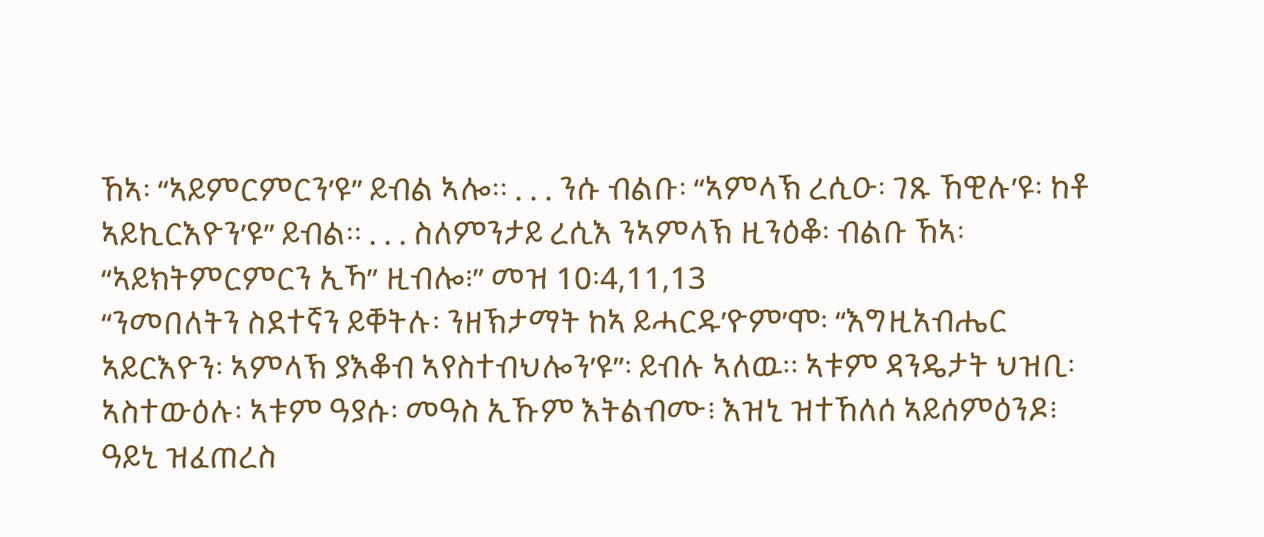ኸኣ፡ “ኣይምርምርን’ዩ” ይብል ኣሎ። . . . ንሱ ብልቡ፡ “ኣምላኽ ረሲዑ፡ ገጹ ኸዊሉ’ዩ፡ ከቶ ኣይኪርእዮን’ዩ” ይብል። . . . ስለምንታይ ረሲእ ንኣምላኽ ዚንዕቆ፡ ብልቡ ኸኣ፡ “ኣይክትምርምርን ኢኻ” ዚብሎ፧” መዝ 10፡4,11,13
“ንመበለትን ስደተኛን ይቐትሉ፡ ንዘኽታማት ከኣ ይሓርዱ’ዮም’ሞ፡ “እግዚአብሔር ኣይርእዮን፡ ኣምላኽ ያእቆብ ኣየስተብህሎን’ዩ”፡ ይብሉ ኣለዉ። ኣቱም ዳንዴታት ህዝቢ፡ ኣስተውዕሉ፡ ኣቱም ዓያሱ፡ መዓስ ኢኹም እትልብሙ፧ እዝኒ ዝተኸለሰ ኣይሰምዕንዶ፧ ዓይኒ ዝፈጠረስ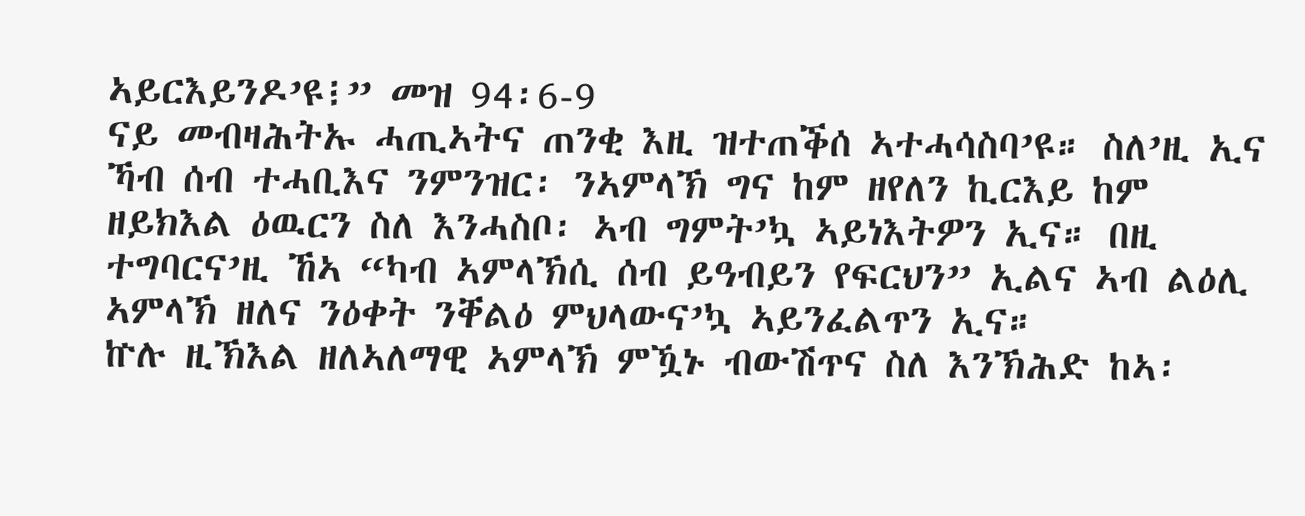ኣይርእይንዶ’ዩ፧” መዝ 94፡6-9
ናይ መብዛሕትኡ ሓጢኣትና ጠንቂ እዚ ዝተጠቕሰ ኣተሓሳስባ’ዩ። ስለ’ዚ ኢና ኻብ ሰብ ተሓቢእና ንምንዝር፡ ንኣምላኽ ግና ከም ዘየለን ኪርእይ ከም ዘይክእል ዕዉርን ስለ እንሓስቦ፡ ኣብ ግምት’ኳ ኣይነእትዎን ኢና። በዚ ተግባርና’ዚ ኸኣ “ካብ ኣምላኽሲ ሰብ ይዓብይን የፍርህን” ኢልና ኣብ ልዕሊ ኣምላኽ ዘለና ንዕቀት ንቐልዕ ምህላውና’ኳ ኣይንፈልጥን ኢና።
ኵሉ ዚኽእል ዘለኣለማዊ ኣምላኽ ምዃኑ ብውሽጥና ስለ እንኽሕድ ከኣ፡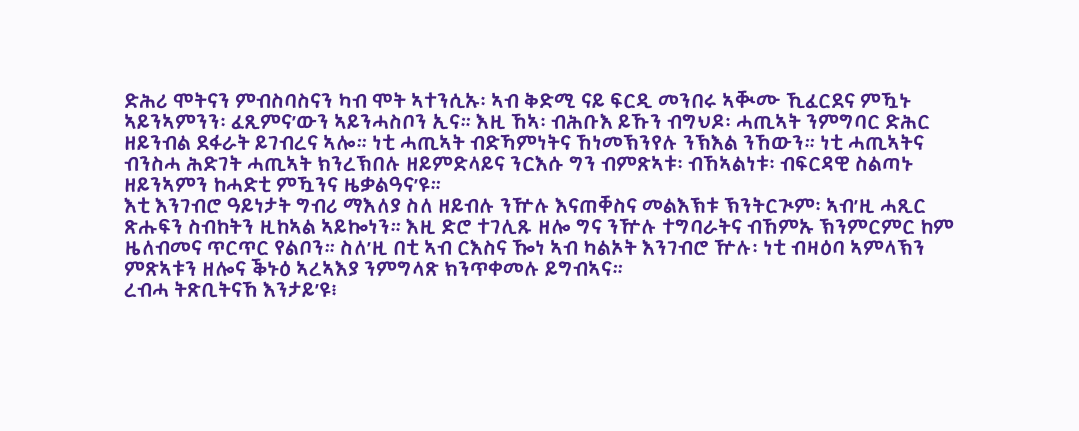ድሕሪ ሞትናን ምብስባስናን ካብ ሞት ኣተንሲኡ፡ ኣብ ቅድሚ ናይ ፍርዲ መንበሩ ኣቚሙ ኺፈርደና ምዃኑ ኣይንኣምንን፡ ፈጺምና’ውን ኣይንሓስቦን ኢና። እዚ ኸኣ፡ ብሕቡእ ይኹን ብግህዶ፡ ሓጢኣት ንምግባር ድሕር ዘይንብል ደፋራት ይገብረና ኣሎ። ነቲ ሓጢኣት ብድኻምነትና ኸነመኽንየሉ ንኽእል ንኸውን። ነቲ ሓጢኣትና ብንስሓ ሕድገት ሓጢኣት ክንረኽበሉ ዘይምድላይና ንርእሱ ግን ብምጽኣቱ፡ ብኸኣልነቱ፡ ብፍርዳዊ ስልጣኑ ዘይንኣምን ከሓድቲ ምዃንና ዜቃልዓና’ዩ።
እቲ እንገብሮ ዓይነታት ግብሪ ማእለያ ስለ ዘይብሉ ንዅሉ እናጠቐስና መልእኽቱ ኽንትርጒም፡ ኣብ’ዚ ሓጺር ጽሑፍን ስብከትን ዚከኣል ኣይኰነን። እዚ ድሮ ተገሊጹ ዘሎ ግና ንዅሉ ተግባራትና ብኸምኡ ኽንምርምር ከም ዜለብመና ጥርጥር የልቦን። ስለ’ዚ በቲ ኣብ ርእስና ዀነ ኣብ ካልኦት እንገብሮ ዅሉ፡ ነቲ ብዛዕባ ኣምላኽን ምጽኣቱን ዘሎና ቕኑዕ ኣረኣእያ ንምግላጽ ክንጥቀመሉ ይግብኣና።
ረብሓ ትጽቢትናኸ እንታይ’ዩ፧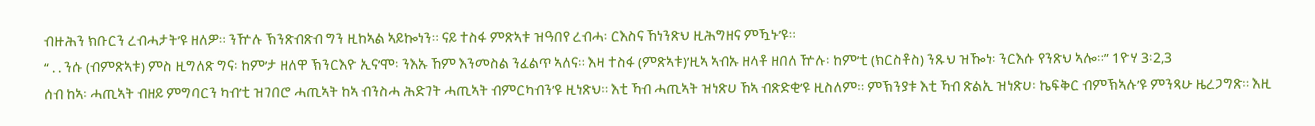ብዙሕን ክቡርን ረብሓታት’ዩ ዘለዎ። ንዅሉ ኽንጽብጽብ ግን ዚከኣል ኣይኰነን። ናይ ተስፋ ምጽኣቱ ዝዓበየ ረብሓ፡ ርእስና ኸነንጽህ ዚሕግዘና ምዃኑ’ዩ።
“ . . ንሱ (ብምጽኣቱ) ምስ ዚግለጽ ግና፡ ከም’ታ ዘለዋ ኽንርእዮ ኢና’ሞ፡ ንእኡ ኸም እንመስል ንፈልጥ ኣለና። እዛ ተስፋ (ምጽኣቱ)’ዚኣ ኣብኡ ዘላቶ ዘበለ ዅሉ፡ ከም’ቲ (ክርስቶስ) ንጹህ ዝዀነ፡ ንርእሱ የንጽህ ኣሎ።” 1ዮሃ 3፡2,3
ሰብ ከኣ፡ ሓጢኣት ብዘይ ምግባርን ካብ’ቲ ዝገበሮ ሓጢኣት ከኣ ብንስሓ ሕድገት ሓጢኣት ብምርካብን’ዩ ዚነጽህ። እቲ ኻብ ሓጢኣት ዝነጽሀ ኸኣ ብጽድቂ’ዩ ዚስለም። ምኽንያቱ እቲ ኻብ ጽልኢ ዝነጽሀ፡ ኬፍቅር ብምኽኣሉ’ዩ ምንጻሁ ዜረጋግጽ። እዚ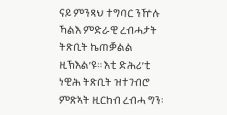ናይ ምንጻህ ተግባር ንዅሉ ኻልእ ምድራዊ ረብሓታት ትጽቢት ኬጠቓልል ዚኽእል’ዩ። እቲ ድሕሪ’ቲ ነዊሕ ትጽቢት ዝተገብሮ ምጽኣት ዚርከብ ረብሓ ግን፡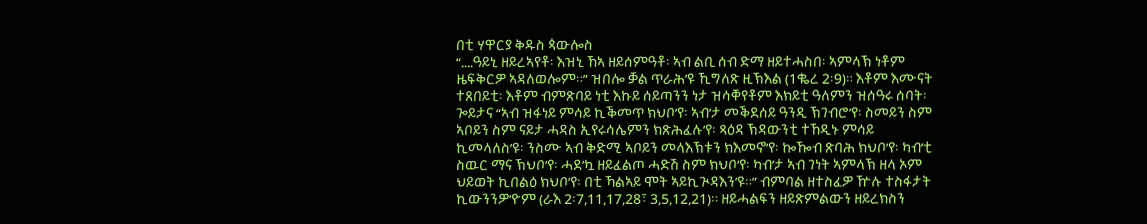በቲ ሃዋርያ ቅዱስ ጳውሎስ
“....ዓይኒ ዘይረኣየቶ፡ እዝኒ ኸኣ ዘይሰምዓቶ፡ ኣብ ልቢ ሰብ ድማ ዘይተሓስበ፡ ኣምላኽ ነቶም ዜፍቅርዎ ኣዳለወሎም።” ዝበሎ ቓል ጥራሕ’ዩ ኺግለጽ ዚኽእል (1ቈረ 2፡9)። እቶም እሙናት ተጸበይቲ፡ እቶም ብምጽባይ ነቲ እኩይ ሰይጣንን ነታ ዝሳቐየቶም እክይቲ ዓለምን ዝሰዓሩ ሰባት፡ ጐይታና “ኣብ ዝፋነይ ምሳይ ኪቕመጥ ክህቦ’የ፡ ኣብ’ታ መቕደሰይ ዓንዲ ኽገብሮ’የ፡ ስመይን ስም ኣቦይን ስም ናይታ ሓዳስ ኢየሩሳሌምን ክጽሕፈሉ’የ፡ ጻዕዳ ኽዳውንቲ ተኸዲኑ ምሳይ ኪመላለስ’ዩ፡ ንስሙ ኣብ ቅድሚ ኣቦይን መላእኽቱን ክእመኖ’የ፡ ኰዀብ ጽባሕ ክህቦ’የ፡ ካብ’ቲ ስዉር ማና ኽህቦ’የ፡ ሓደ’ኳ ዘይፈልጦ ሓድሽ ስም ክህቦ’የ፡ ካብ’ታ ኣብ ገነት ኣምላኽ ዘላ ኦም ህይወት ኪበልዕ ክህቦ’የ፡ በቲ ኻልኣይ ሞት ኣይኪጒዳእን’ዩ።” ብምባል ዘተስፈዎ ዅሉ ተስፋታት ኪውንንዎ’ዮም (ራእ 2፡7,11,17,28፣ 3,5,12,21)። ዘይሓልፍን ዘይጽምልውን ዘይረክስን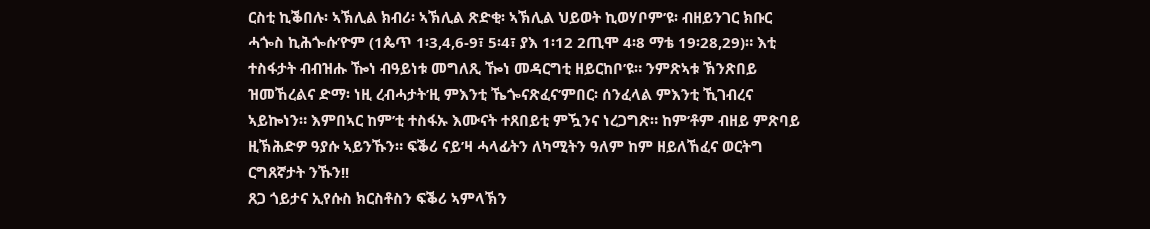ርስቲ ኪቕበሉ፡ ኣኽሊል ክብሪ፡ ኣኽሊል ጽድቂ፡ ኣኽሊል ህይወት ኪወሃቦም’ዩ፡ ብዘይንገር ክቡር ሓጐስ ኪሕጐሱ’ዮም (1ጴጥ 1፡3,4,6-9፣ 5፡4፣ ያእ 1፡12 2ጢሞ 4፡8 ማቴ 19፡28,29)። እቲ ተስፋታት ብብዝሑ ዀነ ብዓይነቱ መግለጺ ዀነ መዳርግቲ ዘይርከቦ’ዩ። ንምጽኣቱ ኽንጽበይ ዝመኸረልና ድማ፡ ነዚ ረብሓታት’ዚ ምእንቲ ኼጐናጽፈና’ምበር፡ ሰንፈላል ምእንቲ ኺገብረና ኣይኰነን። እምበኣር ከም’ቲ ተስፋኡ እሙናት ተጸበይቲ ምዃንና ነረጋግጽ። ከም’ቶም ብዘይ ምጽባይ ዚኽሕድዎ ዓያሱ ኣይንኹን። ፍቕሪ ናይ’ዛ ሓላፊትን ለካሚትን ዓለም ከም ዘይለኸፈና ወርትግ ርግጸኛታት ንኹን!!
ጸጋ ጎይታና ኢየሱስ ክርስቶስን ፍቕሪ ኣምላኽን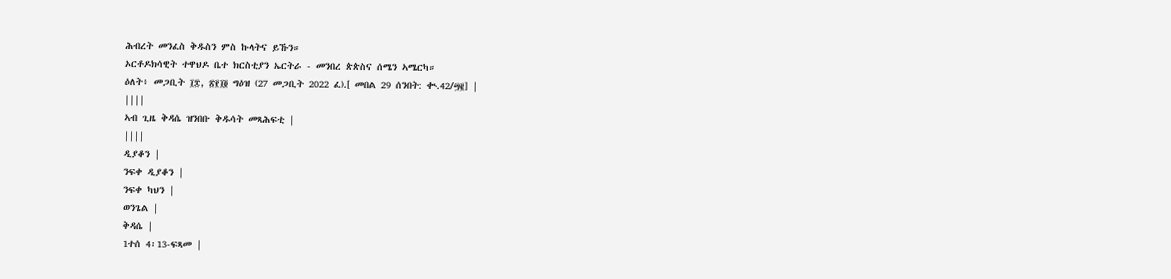ሕብረት መንፈስ ቅዱስን ምስ ኩላትና ይኹን።
ኦርቶዶክሳዊት ተዋህዶ ቤተ ክርስቲያን ኤርትራ - መንበረ ጵጵስና ሰሜን ኣሜርካ።
ዕለት፥ መጋቢት ፲፰, ፳፻፲፬ ግዕዝ (27 መጋቢት 2022 ፈ).[ መበል 29 ሰንበት: ቊ.42/፵፪] |
||||
ኣብ ጊዜ ቅዳሴ ዝንበቡ ቅዱሳት መጻሕፍቲ |
||||
ዲያቆን |
ንፍቀ ዲያቆን |
ንፍቀ ካህን |
ወንጌል |
ቅዳሴ |
1ተሰ 4፡13-ፍጻመ |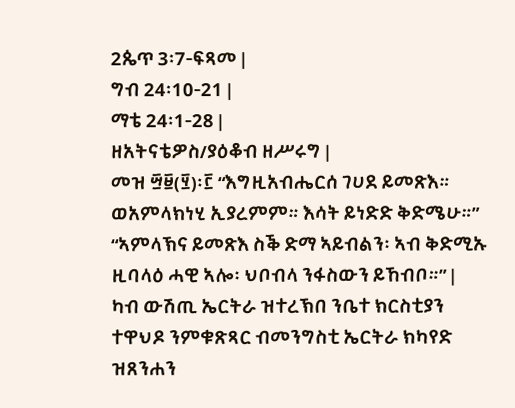2ጴጥ 3፡7-ፍጻመ |
ግብ 24፡10-21 |
ማቴ 24፡1-28 |
ዘአትናቴዎስ/ያዕቆብ ዘሥሩግ |
መዝ ፵፱(፶)፡፫ “እግዚአብሔርሰ ገሀደ ይመጽእ። ወአምላክነሂ ኢያረምም። እሳት ይነድድ ቅድሜሁ።” “ኣምላኽና ይመጽእ ስቕ ድማ ኣይብልን፡ ኣብ ቅድሚኡ ዚባላዕ ሓዊ ኣሎ፡ ህቦብላ ንፋስውን ይኸብቦ።” |
ካብ ውሽጢ ኤርትራ ዝተረኽበ ንቤተ ክርስቲያን ተዋህዶ ንምቁጽጻር ብመንግስቲ ኤርትራ ክካየድ ዝጸንሐን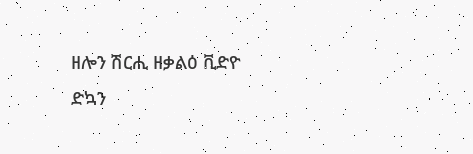ዘሎን ሽርሒ ዘቃልዕ ቪድዮ
ድኳን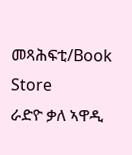መጻሕፍቲ/Book Store
ራድዮ ቃለ ኣዋዲ